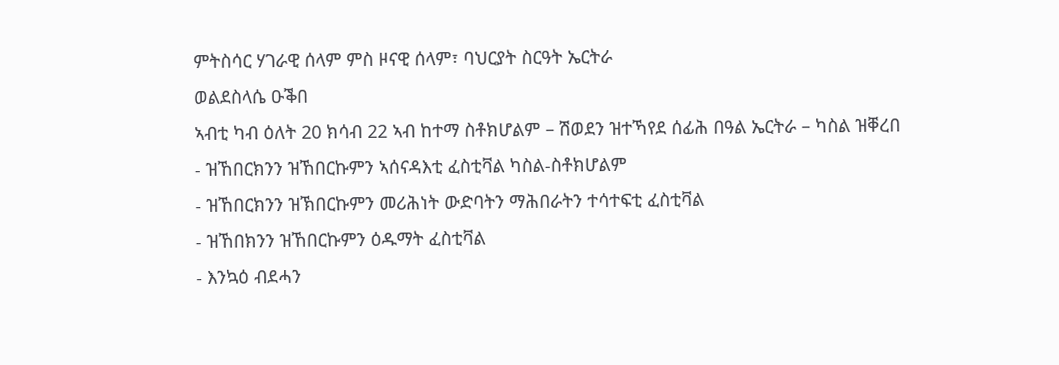ምትስሳር ሃገራዊ ሰላም ምስ ዞናዊ ሰላም፣ ባህርያት ስርዓት ኤርትራ
ወልደስላሴ ዑቕበ
ኣብቲ ካብ ዕለት 20 ክሳብ 22 ኣብ ከተማ ስቶክሆልም – ሽወደን ዝተኻየደ ሰፊሕ በዓል ኤርትራ – ካስል ዝቐረበ
- ዝኸበርክንን ዝኸበርኩምን ኣሰናዳእቲ ፈስቲቫል ካስል-ስቶክሆልም
- ዝኸበርክንን ዝኽበርኩምን መሪሕነት ውድባትን ማሕበራትን ተሳተፍቲ ፈስቲቫል
- ዝኸበክንን ዝኸበርኩምን ዕዱማት ፈስቲቫል
- እንኳዕ ብደሓን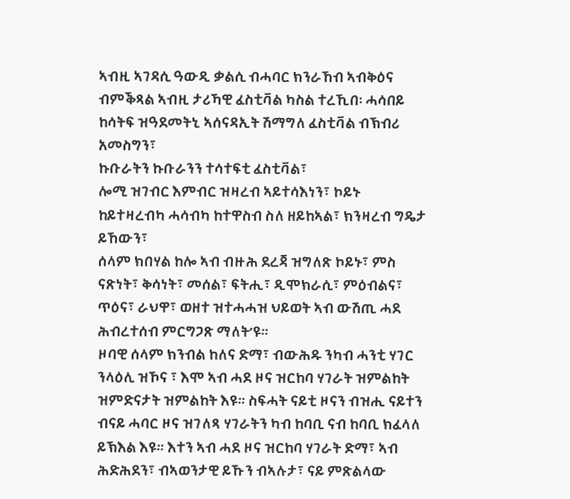ኣብዚ ኣገዳሲ ዓውዲ ቃልሲ ብሓባር ክንራኸብ ኣብቅዕና
ብምቕጻል ኣብዚ ታሪኻዊ ፈስቲቫል ካስል ተረኺበ፡ ሓሳበይ ከሳትፍ ዝዓደመትኒ ኣሰናዳኢት ሽማግለ ፈስቲቫል ብኽብሪ አመስግን፣
ኩቡራትን ኩቡራንን ተሳተፍቲ ፈስቲቫል፣
ሎሚ ዝገብር እምብር ዝዛረብ ኣይተሳእነን፣ ኮይኑ ከይተዛረብካ ሓሳብካ ከተዋስብ ስለ ዘይከኣል፣ ክንዛረብ ግዴታ ይኸውን፣
ሰላም ክበሃል ከሎ ኣብ ብዙሕ ደረጃ ዝግለጽ ኮይኑ፣ ምስ ናጽነት፣ ቅሳነት፣ መሰል፣ ፍትሒ፣ ዲሞክራሲ፣ ምዕብልና፣ ጥዕና፣ ራህዋ፣ ወዘተ ዝተሓሓዝ ህይወት ኣብ ውሽጢ ሓደ ሕብረተሰብ ምርግጋጽ ማለት’ዩ።
ዞባዊ ሰላም ክንብል ከለና ድማ፣ ብውሕዱ ንካብ ሓንቲ ሃገር ንላዕሊ ዝኾና ፣ እሞ ኣብ ሓደ ዞና ዝርከባ ሃገራት ዝምልከት ዝምድናታት ዝምልከት እዩ። ስፍሓት ናይቲ ዞናን ብዝሒ ናይተን ብናይ ሓባር ዞና ዝገለጻ ሃገራትን ካብ ከባቢ ናብ ከባቢ ክፈላለ ይኽእል እዩ። እተን ኣብ ሓደ ዞና ዝርከባ ሃገራት ድማ፣ ኣብ ሕድሕደን፣ ብኣወንታዊ ይኹን ብኣሉታ፣ ናይ ምጽልላው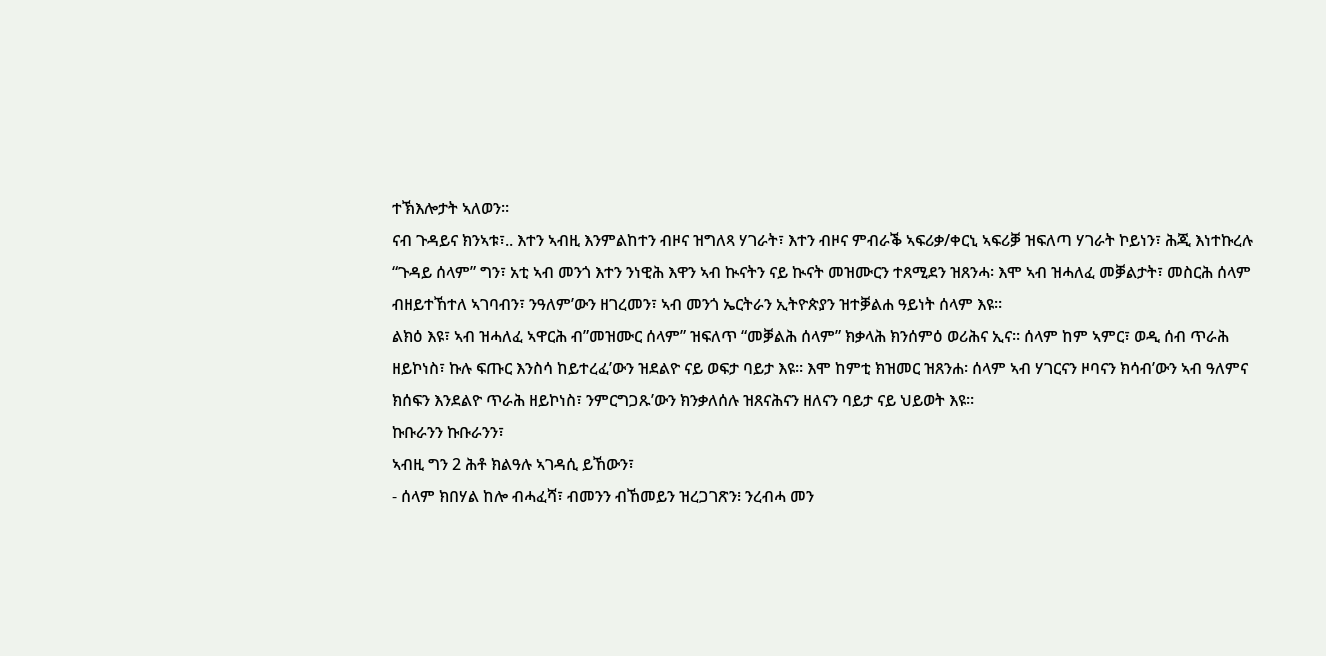ተኽእሎታት ኣለወን።
ናብ ጉዳይና ክንኣቱ፣.. እተን ኣብዚ እንምልከተን ብዞና ዝግለጻ ሃገራት፣ እተን ብዞና ምብራቕ ኣፍሪቃ/ቀርኒ ኣፍሪቓ ዝፍለጣ ሃገራት ኮይነን፣ ሕጂ እነተኩረሉ “ጉዳይ ሰላም” ግን፣ አቲ ኣብ መንጎ እተን ንነዊሕ እዋን ኣብ ኲናትን ናይ ኲናት መዝሙርን ተጸሚደን ዝጸንሓ፡ እሞ ኣብ ዝሓለፈ መቓልታት፣ መስርሕ ሰላም ብዘይተኸተለ ኣገባብን፣ ንዓለም’ውን ዘገረመን፣ ኣብ መንጎ ኤርትራን ኢትዮጵያን ዝተቓልሐ ዓይነት ሰላም እዩ።
ልክዕ እዩ፣ ኣብ ዝሓለፈ ኣዋርሕ ብ”መዝሙር ሰላም” ዝፍለጥ “መቓልሕ ሰላም” ክቃላሕ ክንሰምዕ ወሪሕና ኢና። ሰላም ከም ኣምር፣ ወዲ ሰብ ጥራሕ ዘይኮነስ፣ ኩሉ ፍጡር እንስሳ ከይተረፈ’ውን ዝደልዮ ናይ ወፍታ ባይታ እዩ። እሞ ከምቲ ክዝመር ዝጸንሐ፡ ሰላም ኣብ ሃገርናን ዞባናን ክሳብ’ውን ኣብ ዓለምና ክሰፍን እንደልዮ ጥራሕ ዘይኮነስ፣ ንምርግጋጹ’ውን ክንቃለሰሉ ዝጸናሕናን ዘለናን ባይታ ናይ ህይወት እዩ።
ኩቡራንን ኩቡራንን፣
ኣብዚ ግን 2 ሕቶ ክልዓሉ ኣገዳሲ ይኸውን፣
- ሰላም ክበሃል ከሎ ብሓፈሻ፣ ብመንን ብኸመይን ዝረጋገጽን፧ ንረብሓ መን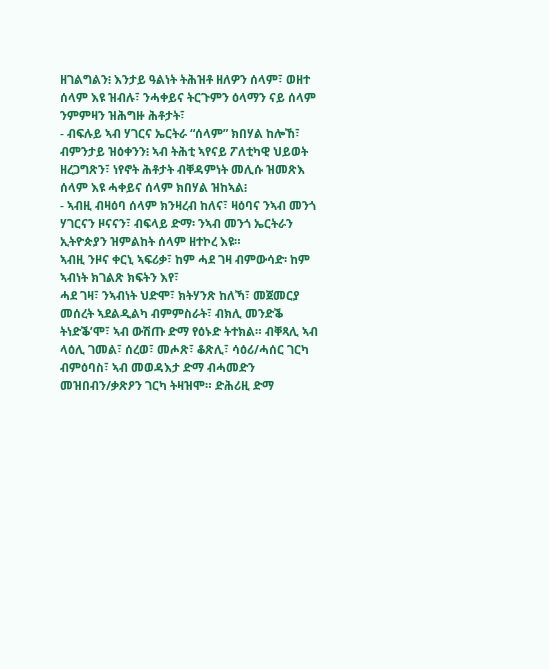ዘገልግልን፧ እንታይ ዓልነት ትሕዝቶ ዘለዎን ሰላም፣ ወዘተ ሰላም እዩ ዝብሉ፣ ንሓቀይና ትርጉምን ዕላማን ናይ ሰላም ንምምዛን ዝሕግዙ ሕቶታት፣
- ብፍሉይ ኣብ ሃገርና ኤርትራ “ሰላም” ክበሃል ከሎኸ፣ ብምንታይ ዝዕቀንን፧ ኣብ ትሕቲ ኣየናይ ፖለቲካዊ ህይወት ዘረጋግጽን፣ ነየኖት ሕቶታት ብቐዳምነት መሊሱ ዝመጽእ ሰላም እዩ ሓቀይና ሰላም ክበሃል ዝከኣል፧
- ኣብዚ ብዛዕባ ሰላም ክንዛረብ ከለና፣ ዛዕባና ንኣብ መንጎ ሃገርናን ዞናናን፣ ብፍላይ ድማ፡ ንኣብ መንጎ ኤርትራን ኢትዮጵያን ዝምልከት ሰላም ዘተኮረ እዩ።
ኣብዚ ንዞና ቀርኒ ኣፍሪቃ፣ ከም ሓደ ገዛ ብምውሳድ፡ ከም ኣብነት ክገልጽ ክፍትን እየ፣
ሓደ ገዛ፣ ንኣብነት ህድሞ፣ ክትሃንጽ ከለኻ፣ መጀመርያ መሰረት ኣደልዲልካ ብምምስራት፣ ብክሊ መንድቕ ትነድቕ’ሞ፣ ኣብ ውሽጡ ድማ የዕኑድ ትተክል። ብቐጻሊ ኣብ ላዕሊ ገመል፣ ሰረወ፣ መሖጽ፣ ቆጽሊ፣ ሳዕሪ/ሓሰር ገርካ ብምዕባስ፣ ኣብ መወዳእታ ድማ ብሓመድን መዝበብን/ቃጽዖን ገርካ ትዛዝሞ። ድሕሪዚ ድማ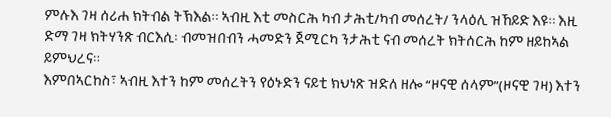ምሉእ ገዛ ሰሪሐ ክትብል ትኽእል። ኣብዚ እቲ መስርሕ ካብ ታሕቲ/ካብ መሰረት/ ንላዕሊ ዝኸይድ እዩ። እዚ ድማ ገዛ ክትሃንጽ ብርእሲ፡ ብመዝበብን ሓመድን ጀሚርካ ንታሕቲ ናብ መሰረት ክትሰርሕ ከም ዘይከኣል ይምህረና።
እምበኣርከስ፣ ኣብዚ እተን ከም መሰረትን የዕኑድን ናይቲ ክህነጽ ዝድለ ዘሎ “ዞናዊ ሰላም”(ዞናዊ ገዛ) እተን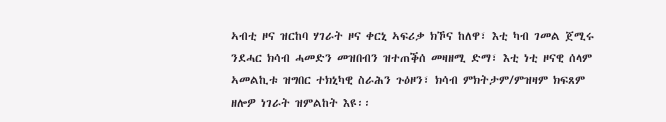ኣብቲ ዞና ዝርከባ ሃገራት ዞና ቀርኒ ኣፍሪቃ ክኾና ከለዋ፣ እቲ ካብ ገመል ጀሚሩ ንደሓር ክሳብ ሓመድን መዝበብን ዝተጠቕሰ መዛዘሚ ድማ፣ እቲ ነቲ ዞናዊ ሰላም ኣመልኪቱ ዝግበር ተክኒካዊ ስራሕን ጉዕዞን፣ ክሳብ ምክትታም/ምዝዛም ክፍጸም ዘሎዎ ነገራት ዝምልከት እዩ፡፡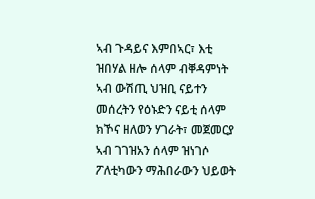ኣብ ጉዳይና እምበኣር፣ እቲ ዝበሃል ዘሎ ሰላም ብቐዳምነት ኣብ ውሽጢ ህዝቢ ናይተን መሰረትን የዕኑድን ናይቲ ሰላም ክኾና ዘለወን ሃገራት፣ መጀመርያ ኣብ ገገዝአን ሰላም ዝነገሶ ፖለቲካውን ማሕበራውን ህይወት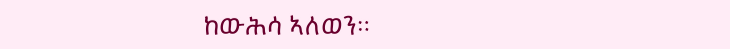ከውሕሳ ኣለወን።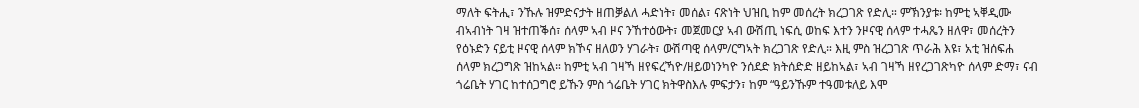ማለት ፍትሒ፣ ንኹሉ ዝምድናታት ዘጠቓልለ ሓድነት፣ መሰል፣ ናጽነት ህዝቢ ከም መሰረት ክረጋገጽ የድሊ። ምኽንያቱ፡ ከምቲ ኣቐዲሙ ብኣብነት ገዛ ዝተጠቕሰ፣ ሰላም ኣብ ዞና ንኸተዕውት፣ መጀመርያ ኣብ ውሽጢ ነፍሲ ወከፍ እተን ንዞናዊ ሰላም ተሓጼን ዘለዋ፣ መሰረትን የዕኑድን ናይቲ ዞናዊ ሰላም ክኾና ዘለወን ሃገራት፣ ውሽጣዊ ሰላም/ርግኣት ክረጋገጽ የድሊ። እዚ ምስ ዝረጋገጽ ጥራሕ እዩ፣ አቲ ዝሰፍሐ ሰላም ክረጋግጽ ዝከኣል። ከምቲ ኣብ ገዛኻ ዘየፍረኻዮ/ዘይወነንካዮ ንሰደድ ክትሰድድ ዘይከኣል፣ ኣብ ገዛኻ ዘየረጋገጽካዮ ሰላም ድማ፣ ናብ ጎሬቤት ሃገር ከተሰጋግሮ ይኹን ምስ ጎሬቤት ሃገር ክትዋስእሉ ምፍታን፣ ከም “ዓይንኹም ተዓመቱለይ እሞ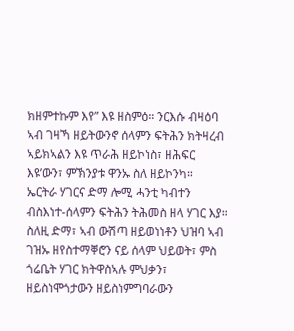ክዘምተኩም እየ” እዩ ዘስምዕ። ንርእሱ ብዛዕባ ኣብ ገዛኻ ዘይትውንኖ ሰላምን ፍትሕን ክትዛረብ ኣይክኣልን እዩ ጥራሕ ዘይኮነስ፣ ዘሕፍር እዩ’ውን፣ ምኽንያቱ ዋንኡ ስለ ዘይኮንካ።
ኤርትራ ሃገርና ድማ ሎሚ ሓንቲ ካብተን ብስእነተ-ሰላምን ፍትሕን ትሕመስ ዘላ ሃገር እያ። ስለዚ ድማ፣ ኣብ ውሽጣ ዘይወነነቶን ህዝባ ኣብ ገዝኡ ዘየስተማቐሮን ናይ ሰላም ህይወት፣ ምስ ጎሬቤት ሃገር ክትዋስኣሉ ምህቃን፣ ዘይስነሞጎታውን ዘይስነምግባራውን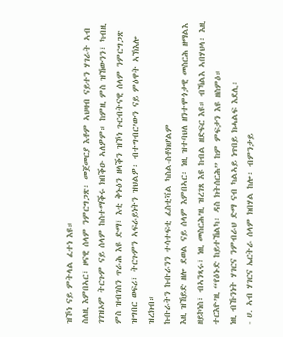ዝኾነ ናይ ምትላል ፈተነ እዩ።
ስለዚ እምበኣር፣ ዞናዊ ሰላም ንምርግጋጽ፡ መጀመርያ እቶም ኣህዛብ ናይተን ሃገራት ኣብ ገገዝኦም ትርጉም ናይ ሰላም ከስተማቕሩ ክበቕዑ ኣለዎም። ከምዚ ምስ ዝኸውንን፣ ካብዚ ምስ ዝብገስን ጥራሕ እዩ ድማ፣ እቲ ቅኑዕን ዘላቕን ዝኾነ ጉርብትናዊ ሰላም ንምርግጋጽ ዝግበር ወፍሪ፣ ትርጉምን ኣፍራይነትን ዝህልዎ፡ ብተግብር’ውን ናይ ምዕዋት ኣኽእሎ ዝረክብ።
ኩቡራትን ኩቡራንን ተሳተፍቲ ፈስቲቫል ካስል-ስቶክሆልም
እዚ ዝኸይድ ዘሎ ደወል ናይ ሰላም እምበኣር፡ ነዚ ዝተባህለ ዘንተሞጎታዊ መስርሕ ዘማልእ ዘይኮነስ፣ ብኣንጻሩ፣ ነዚ መስርሕ’ዚ ዝረገጸ እዩ ከብል ዘድፍር እዩ። ብኻልእ ኣበሃህላ፡ እዚ ተርእዮ’ዚ “የዕኑድ ከይተኸልካ፡ ዳስ ክትሰርሕ” ከም ምፍታን እዩ ዘስምዕ።
ነዚ ብኹንነት ሃገርና ንምብራህ ድማ ናብ ካልኣይ ነጥበይ ክሓልፍ እደሊ፡
- ሀ. ኣብ ሃገርና ኤርትራ ሰላም ክበሃል ከሎ፡ ብምንታይ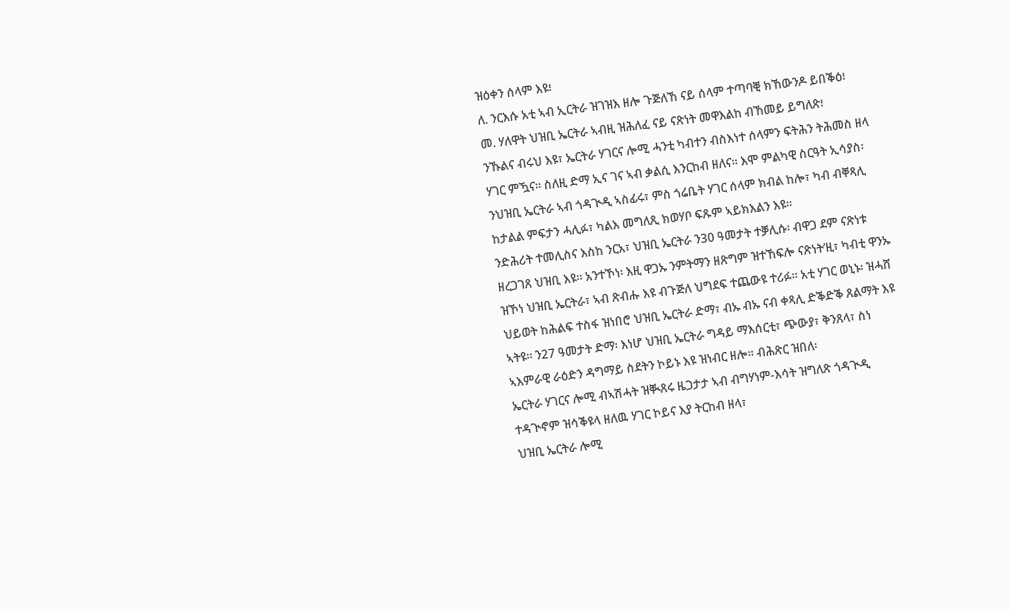ዝዕቀን ሰላም እዩ፧
ለ. ንርእሱ አቲ ኣብ ኢርትራ ዝገዝእ ዘሎ ጉጅለኸ ናይ ሰላም ተጣባቒ ክኸውንዶ ይበቕዕ፧
መ. ሃለዋት ህዝቢ ኤርትራ ኣብዚ ዝሕለፈ ናይ ናጽነት መዋእልከ ብኸመይ ይግለጽ፧
ንኹልና ብሩህ እዩ፣ ኤርትራ ሃገርና ሎሚ ሓንቲ ካብተን ብስእነተ ሰላምን ፍትሕን ትሕመስ ዘላ ሃገር ምዃና። ስለዚ ድማ ኢና ገና ኣብ ቃልሲ እንርከብ ዘለና። እሞ ምልካዊ ስርዓት ኢሳያስ፡ ንህዝቢ ኤርትራ ኣብ ጎዳጒዲ ኣስፊሩ፣ ምስ ጎሬቤት ሃገር ሰላም ክብል ከሎ፣ ካብ ብቐጻሊ ከታልል ምፍታን ሓሊፉ፣ ካልእ መግለጺ ክወሃቦ ፍጹም ኣይክእልን እዩ።
ንድሕሪት ተመሊስና እስከ ንርአ፣ ህዝቢ ኤርትራ ን30 ዓመታት ተቓሊሱ፡ ብዋጋ ደም ናጽነቱ ዘረጋገጸ ህዝቢ እዩ። አንተኾነ፡ እዚ ዋጋኡ ንምትማን ዘጽግም ዝተኸፍሎ ናጽነት’ዚ፣ ካብቲ ዋንኡ ዝኾነ ህዝቢ ኤርትራ፣ ኣብ ጽብሑ እዩ ብጉጅለ ህግደፍ ተጨውዩ ተሪፉ። አቲ ሃገር ወኒኑ፡ ዝሓሸ ህይወት ከሕልፍ ተስፋ ዝነበሮ ህዝቢ ኤርትራ ድማ፣ ብኡ ብኡ ናብ ቀጻሊ ድቕድቕ ጸልማት እዩ ኣትዩ። ን27 ዓመታት ድማ፡ እነሆ ህዝቢ ኤርትራ ግዳይ ማእሰርቲ፣ ጭውያ፣ ቅንጸላ፣ ስነ ኣእምራዊ ራዕድን ዳግማይ ስደትን ኮይኑ እዩ ዝነብር ዘሎ። ብሕጽር ዝበለ፡
ኤርትራ ሃገርና ሎሚ ብኣሽሓት ዝቚጸሩ ዜጋታታ ኣብ ብግሃነም-እሳት ዝግለጽ ጎዳጒዲ ተዳጒኖም ዝሳቕዩላ ዘለዉ ሃገር ኮይና እያ ትርከብ ዘላ፣
ህዝቢ ኤርትራ ሎሚ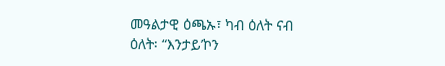መዓልታዊ ዕጫኡ፣ ካብ ዕለት ናብ ዕለት፡ “እንታይ’ኮን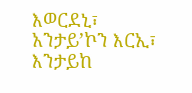እወርደኒ፣ አንታይ’ኮን እርኢ፣ እንታይከ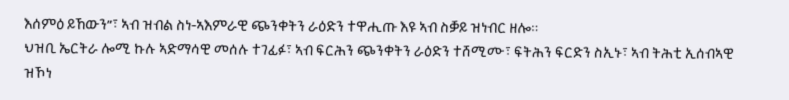እሰምዕ ይኸውን”፣ ኣብ ዝብል ስነ-ኣእምራዊ ጭንቀትን ራዕድን ተዋሒጡ እዩ ኣብ ስቓይ ዝነብር ዘሎ።
ህዝቢ ኤርትራ ሎሚ ኩሉ ኣድማሳዊ መሰሉ ተገፊፉ፣ ኣብ ፍርሕን ጭንቀትን ራዕድን ተሸሚሙ፣ ፍትሕን ፍርድን ስኢኑ፣ ኣብ ትሕቲ ኢሰብኣዊ ዝኾነ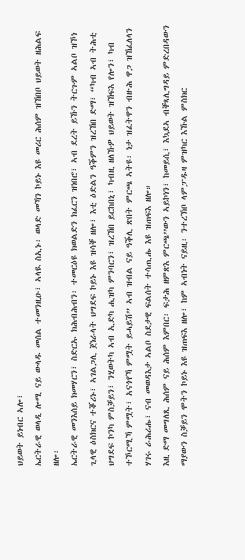ህይወት ይነብር ኣሎ፣
ኤርትራዊ ወላዲ ሎሚ ናይ ውላዱ መሰል ተመንዚዑ፣ ኣላዪ ስኢኑ፡ ወላድ መኻን ኮይኑ እዩ መሪር ሕሰም ዝኸበቦ ህይወት ዘሕልፍ ዘሎ፡
ኤርትራዊ መንእሰይ ክመሃርን፣ ስድርኡ ክሕብሕብን፡ ተመርዕዩ ክወልድን ክፈርን ዝነበሮ፣ ኣብ ደረት ይኹን ትርጉም ኣልቦ ዝኾነ ጊላዊ ዕስክርና ተቖሪኑ፣ ኣገልጋሊ ጀነራላት ህግደፍ ኮይኑ እዩ ዝሳቐ ዘሎ፣ እቲ ዕድልን ዓቕምን ዝረኸበ ድማ፣ “ካብ ኣብ ትሕቲ ህግደፍ ኮንካ ምስቓይን፣ ንሂወትካ ኣብ ኢድካ ሒዝካ ምንባርን፣ ዝረኸበ ይርከበኒ፣ ካብዚ ዘለኹዎ ህይወት ዝኸፍእ የሎን፣ ካብ ተኾርሚኻ ምሟት፣ አናጎየኻ ምሟት ይሓይሽ” ኣብ ዝብል ናይ ዓቕሊ ጽበት ምርጫ ኣትዩ፡ ነታ ዝፈትዋን ብዙሕ ዋጋ ዝኸፈለላን ሃገሩ ራሕሪሑ፣ ናብ መወዳእታ ኣልቦ ስደታዊ ፍልሰት ተሳጢሑ እዩ ዝጠፍእ ዘሎ።
እዚ ድማ መግለጺ ሕሰም ናይ ሕሰም እምበር፡ ፍታሕ ዘምጽእ ምርጫ’’ውን ኣይኮነን፣ ከመይሲ፣ እኳደኣ ብቐጻሊግዳይ ምድረበዳውን ማያውን ስቓይን ሞትን ኮይኑ እዩ ዝጠፍእ ዘሎ፣ ከም ኣብነት ናይዚ፡ ንተረኽቦ ላምፓዱዛ ምዝካር እኹል ምስክር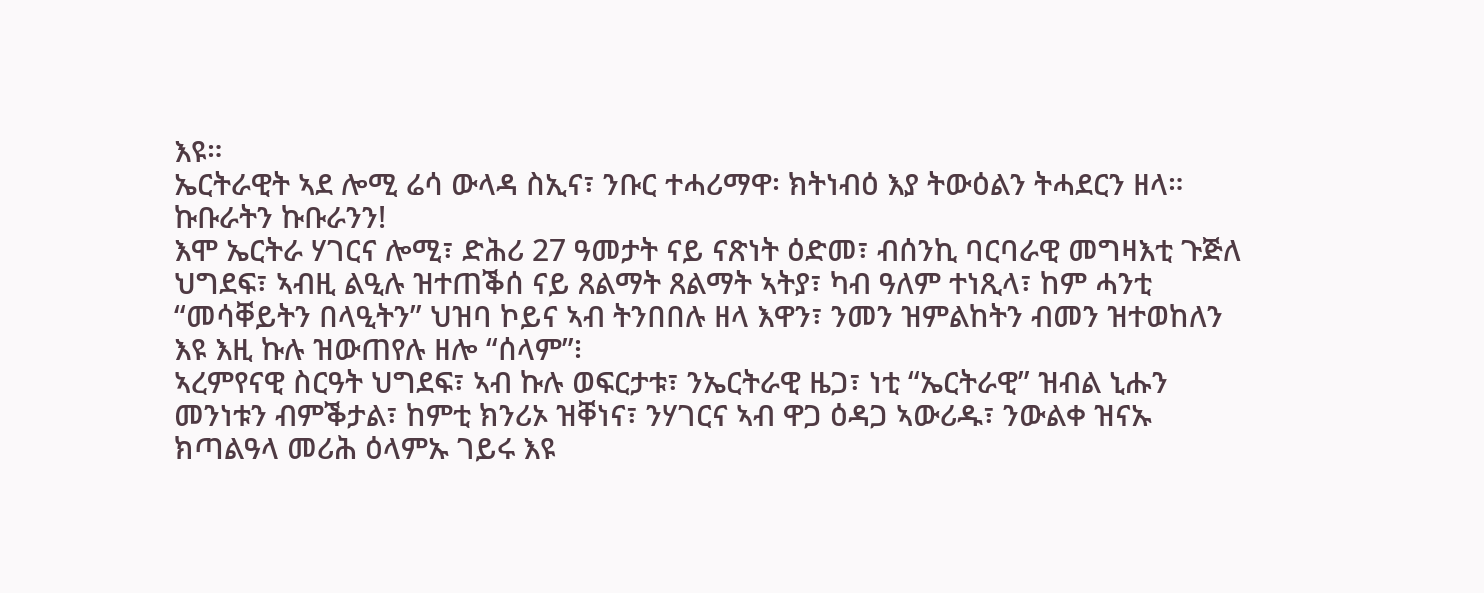እዩ።
ኤርትራዊት ኣደ ሎሚ ሬሳ ውላዳ ስኢና፣ ንቡር ተሓሪማዋ፡ ክትነብዕ እያ ትውዕልን ትሓደርን ዘላ።
ኩቡራትን ኩቡራንን!
እሞ ኤርትራ ሃገርና ሎሚ፣ ድሕሪ 27 ዓመታት ናይ ናጽነት ዕድመ፣ ብሰንኪ ባርባራዊ መግዛእቲ ጉጅለ ህግደፍ፣ ኣብዚ ልዒሉ ዝተጠቕሰ ናይ ጸልማት ጸልማት ኣትያ፣ ካብ ዓለም ተነጺላ፣ ከም ሓንቲ “መሳቐይትን በላዒትን” ህዝባ ኮይና ኣብ ትንበበሉ ዘላ እዋን፣ ንመን ዝምልከትን ብመን ዝተወከለን እዩ እዚ ኩሉ ዝውጠየሉ ዘሎ “ሰላም”፧
ኣረምየናዊ ስርዓት ህግደፍ፣ ኣብ ኩሉ ወፍርታቱ፣ ንኤርትራዊ ዜጋ፣ ነቲ “ኤርትራዊ” ዝብል ኒሑን መንነቱን ብምቕታል፣ ከምቲ ክንሪኦ ዝቐነና፣ ንሃገርና ኣብ ዋጋ ዕዳጋ ኣውሪዱ፣ ንውልቀ ዝናኡ ክጣልዓላ መሪሕ ዕላምኡ ገይሩ እዩ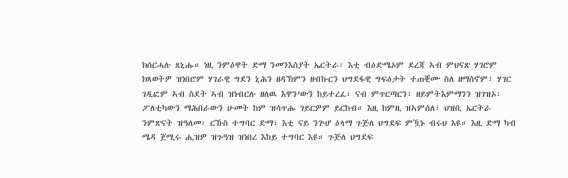ክሰርሓሉ ጸኒሑ። ነዚ ንምዕዋት ድማ ንመንእሰያት ኤርትራ፡ እቲ ብዕድሜኦም ደረጃ ኣብ ምህናጽ ሃገሮም ክጻወትዎ ዝነበሮም ሃገራዊ ግደን ኒሕን ዘዳኽምን ዘብኩርን ህግደፋዊ ግፍዕታት ተጠቒሙ ስለ ዘማሰኖም፣ ሃገር ገዲፎም ኣብ ስደት ኣብ ዝነብርሉ ዘለዉ እዋን’ውን ከይተረፈ፣ ናብ ምጥርጣርን፣ ዘይምትእምማንን ዝገዝኦ፡ ፖለቲካውን ማሕበራውን ሁመት ከም ዝሳጥሑ ገይርዎም ይርከብ። እዚ ከምዚ ዝኣምሰለ፣ ህዝቢ ኤርትራ ንምጽናት ዝዓለመ፡ ርኹስ ተግባር ድማ፣ እቲ ናይ ንጕሆ ዕላማ ጉጅለ ህግደፍ ምዃኑ ብሩህ እዩ። እዚ ድማ ካብ ሜዳ ጀሚሩ ሒዝዎ ዝጉዓዝ ዝነበረ እከይ ተግባር እዩ። ጉጅለ ህግደፍ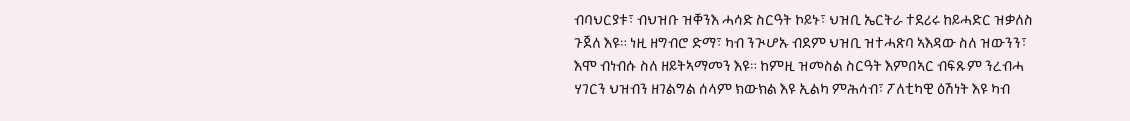ብባህርያቱ፣ ብህዝቡ ዝቐንእ ሓሳድ ስርዓት ኮይኑ፣ ህዝቢ ኤርትራ ተደሪሩ ከይሓድር ዝቃለስ ጉጀለ እዩ። ነዚ ዘግብሮ ድማ፣ ካብ ንጒሆኡ ብደም ህዝቢ ዝተሓጽባ ኣእዳው ስለ ዝውንን፣ እሞ ብነብሱ ስለ ዘይትኣማመን እዩ። ከምዚ ዝመስል ስርዓት እምበኣር ብፍጹም ንረብሓ ሃገርን ህዝብን ዘገልግል ሰላም ክውክል እዩ ኢልካ ምሕሳብ፣ ፖለቲካዊ ዕሽነት እዩ ካብ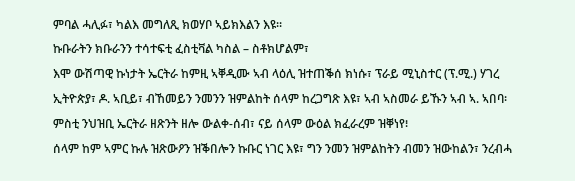ምባል ሓሊፉ፣ ካልእ መግለጺ ክወሃቦ ኣይክእልን እዩ፡፡
ኩቡራትን ክቡራንን ተሳተፍቲ ፈስቲቫል ካስል – ስቶክሆልም፣
እሞ ውሽጣዊ ኩነታት ኤርትራ ከምዚ ኣቐዲሙ ኣብ ላዕሊ ዝተጠቕሰ ክነሱ፣ ፕራይ ሚኒስተር (ፕ.ሚ.) ሃገረ ኢትዮጵያ፣ ዶ. ኣቢይ፣ ብኸመይን ንመንን ዝምልከት ሰላም ከረጋግጽ እዩ፣ ኣብ ኣስመራ ይኹን ኣብ ኣ. ኣበባ፡ ምስቲ ንህዝቢ ኤርትራ ዘጽንት ዘሎ ውልቀ-ሰብ፣ ናይ ሰላም ውዕል ክፈራረም ዝቐነየ፧
ሰላም ከም ኣምር ኩሉ ዝጽውዖን ዝቕበሎን ኩቡር ነገር እዩ፣ ግን ንመን ዝምልከትን ብመን ዝውከልን፣ ንረብሓ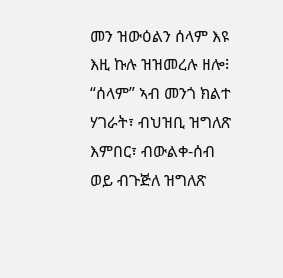መን ዝውዕልን ሰላም እዩ እዚ ኩሉ ዝዝመረሉ ዘሎ፧
“ሰላም” ኣብ መንጎ ክልተ ሃገራት፣ ብህዝቢ ዝግለጽ እምበር፣ ብውልቀ-ሰብ ወይ ብጉጅለ ዝግለጽ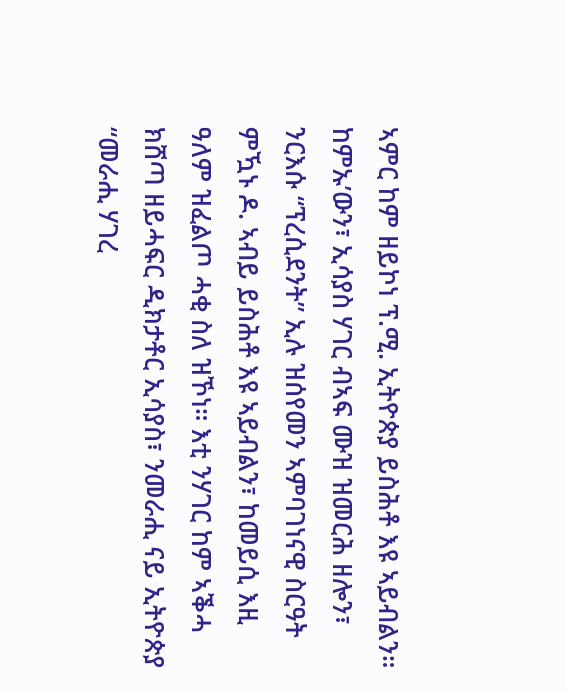ኣምር ከም ዘይኮነ ፕ.ሚ. ኢትዮጵያ ይስሕቶ እዩ ኣይብልን። ከምኡ’ውን፣ ኢሳያስ ሃገር ብኣፍ ሙዝ ዝመርሕ ዘሎን፣ ንርእሱ “ፕረሲደንት” ኢሉ ዝሰየመን ኣምባገነናዊ ስርዓት ምዃኑ ዶ. ኣብይ ይስሕቶ እዩ ኣይብልን፣ ከመይሲ እዚ ዓለም ዝፈልጦ ሓቂ ስለ ዝኾነ። እቲ ንሃገር ከም ኣቕሓ ክሸጣ ዘይሓፍር ዲክታቶር ኢሳያስ፣ ንመራሒ ናይ ኢትዮጵያ “መራሒ ሃገረ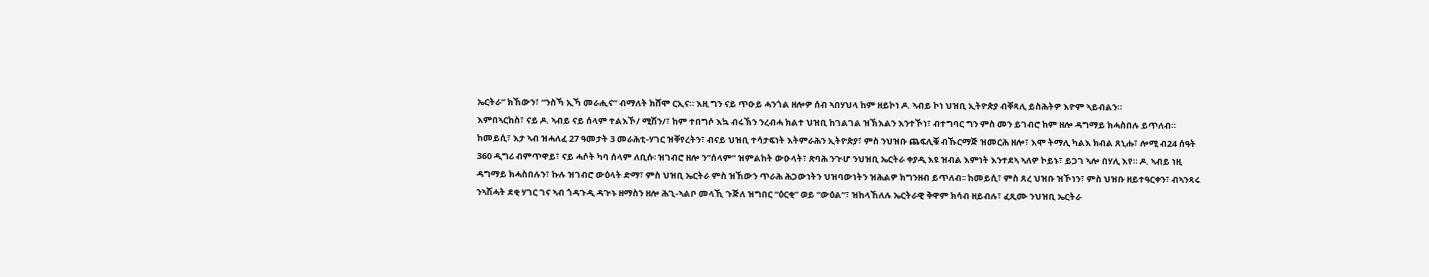ኤርትራ” ክኸውን፣ “ንስኻ ኢኻ መራሒና” ብማለት ክሸሞ ርኢና። እዚ ግን ናይ ጥዑይ ሓንጎል ዘሎዎ ሰብ ኣበሃህላ ከም ዘይኮነ ዶ. ኣብይ ኮነ ህዝቢ ኢትዮጵያ ብቐጻሊ ይስሕትዎ እዮም ኣይብልን።
እምበኣርከስ፣ ናይ ዶ. ኣብይ ናይ ሰላም ተልእኾ/ ሚሽን/፣ ከም ተበግሶ እኳ ብሩኽን ንረብሓ ክልተ ህዝቢ ከገልገል ዝኽእልን እንተኾነ፣ ብተግባር ግን ምስ መን ይገብሮ ከም ዘሎ ዳግማይ ክሓስበሉ ይጥለብ። ከመይሲ፣ እታ ኣብ ዝሓለፈ 27 ዓመታት 3 መራሕቲ-ሃገር ዝቐየረትን፣ ብናይ ህዝቢ ተሳታፍነት እትምራሕን ኢትዮጵያ፣ ምስ ንህዝቡ ጨፍሊቑ ብኹርማጅ ዝመርሕ ዘሎ፣ እሞ ትማሊ ካልእ ክብል ጸኒሑ፣ ሎሚ ብ24 ሰዓት 360 ዲግሪ ብምጥዋይ፣ ናይ ሓሶት ካባ ሰላም ለቢሱ፡ ዝገብሮ ዘሎ ን”ሰላም” ዝምልከት ውዑላት፣ ጽባሕ ንጒሆ ንህዝቢ ኤርትራ ቀያዲ እዩ ዝብል እምነት እንተደኣ ኣለዎ ኮይኑ፣ ይጋገ ኣሎ በሃሊ እየ። ዶ. ኣብይ ነዚ ዳግማይ ክሓስበሉን፣ ኩሉ ዝገብሮ ውዕላት ድማ፣ ምስ ህዝቢ ኤርትራ ምስ ዝኸውን ጥራሕ ሕጋውነትን ህዝባውነትን ዝሕልዎ ክግንዘብ ይጥለብ፡፡ ከመይሲ፣ ምስ ጸረ ህዝቡ ዝኾነን፣ ምስ ህዝቡ ዘይተዓርቀን፣ ብኣንጻሩ ንኣሽሓት ደቂ ሃገር ገና ኣብ ጎዳጉዲ ዳጒኑ ዘማስን ዘሎ ሕጊ-ኣልቦ መላኺ ጉጅለ ዝግበር “ዕርቂ” ወይ “ውዕል”፣ ዝከላኸለሉ ኤርትራዊ ቅዋም ክሳብ ዘይብሉ፣ ፈጺሙ ንህዝቢ ኤርትራ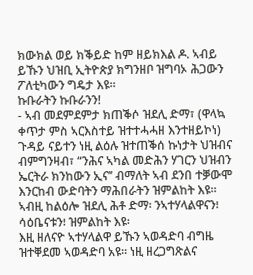ክውክል ወይ ክቕይድ ከም ዘይክእል ዶ. ኣብይ ይኹን ህዝቢ ኢትዮጵያ ክግንዘቦ ዝግባኦ ሕጋውን ፖለቲካውን ግዴታ እዩ።
ኩቡራትን ኩቡራንን!
- ኣብ መደምደምታ ክጠቕሶ ዝደሊ ድማ፣ (ዋላኳ ቀጥታ ምስ ኣርእስተይ ዝተተሓሓዘ እንተዘይኮነ) ጉዳይ ናይተን ነዚ ልዕሉ ዝተጠቕሰ ኩነታት ህዝብና ብምግንዛብ፣ “ንሕና ኣካል መድሕን ሃገርን ህዝብን ኤርትራ ክንከውን ኢና’’ ብማለት ኣብ ደንበ ተቓውሞ እንርከብ ውድባትን ማሕበራትን ዝምልከት እዩ።
ኣብዚ ከልዕሎ ዝደሊ ሕቶ ድማ፡ ንኣተሃላልዋናን፧ ሳዕቤናቱን፧ ዝምልከት እዩ፡
እዚ ዘለናዮ ኣተሃላልዋ ይኹን ኣወዳድባ ብግዜ ዝተቐደመ ኣወዳድባ አዩ። ነዚ ዘረጋግጽልና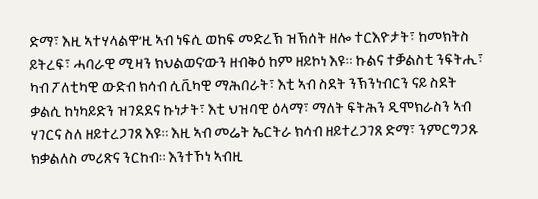ድማ፣ እዚ ኣተሃላልዋ’ዚ ኣብ ነፍሲ ወከፍ መድረኽ ዝኽሰት ዘሎ ተርእዮታት፣ ከመክትስ ይትረፍ፣ ሓባራዊ ሚዛን ክህልወና’ውን ዘብቅዕ ከም ዘይኮነ እዩ። ኩልና ተቓልስቲ ንፍትሒ፣ ካብ ፖለቲካዊ ውድብ ክሳብ ሲቪካዊ ማሕበራት፣ እቲ ኣብ ስደት ንኽንነብርን ናይ ስደት ቃልሲ ከነካይድን ዝገደደና ኩነታት፣ እቲ ህዝባዊ ዕላማ፣ ማለት ፍትሕን ዲሞክራስን ኣብ ሃገርና ስለ ዘይተረጋገጸ እዩ። እዚ ኣብ መሬት ኤርትራ ክሳብ ዘይተረጋገጸ ድማ፣ ንምርግጋጹ ክቃልለስ መሪጽና ንርከብ። እንተኾነ ኣብዚ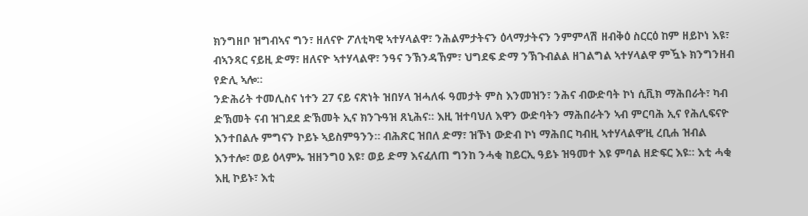ክንግዘቦ ዝግብኣና ግን፣ ዘለናዮ ፖለቲካዊ ኣተሃላልዋ፣ ንሕልምታትናን ዕላማታትናን ንምምላሽ ዘብቅዕ ስርርዕ ከም ዘይኮነ እዩ፣ ብኣንጻር ናይዚ ድማ፣ ዘለናዮ ኣተሃላልዋ፣ ንዓና ንኽንዳኸም፣ ህግደፍ ድማ ንኽጉብልል ዘገልግል ኣተሃላልዋ ምዃኑ ክንግንዘብ የድሊ ኣሎ።
ንድሕሪት ተመሊስና ነተን 27 ናይ ናጽነት ዝበሃላ ዝሓለፋ ዓመታት ምስ እንመዝን፣ ንሕና ብውድባት ኮነ ሲቪክ ማሕበራት፣ ካብ ድኽመት ናብ ዝገደደ ድኽመት ኢና ክንጉዓዝ ጸኒሕና። እዚ ዝተባህለ እዋን ውድባትን ማሕበራትን ኣብ ምርባሕ ኢና የሕሊፍናዮ እንተበልሉ ምግናን ኮይኑ ኣይስምዓንን። ብሕጽር ዝበለ ድማ፣ ዝኾነ ውድብ ኮነ ማሕበር ካብዚ ኣተሃላልዋ’ዚ ረቢሐ ዝብል እንተሎ፣ ወይ ዕላምኡ ዝዘንግዐ እዩ፣ ወይ ድማ እናፈለጠ ግንከ ንሓቂ ከይርኢ ዓይኑ ዝዓመተ እዩ ምባል ዘድፍር እዩ። እቲ ሓቂ እዚ ኮይኑ፣ እቲ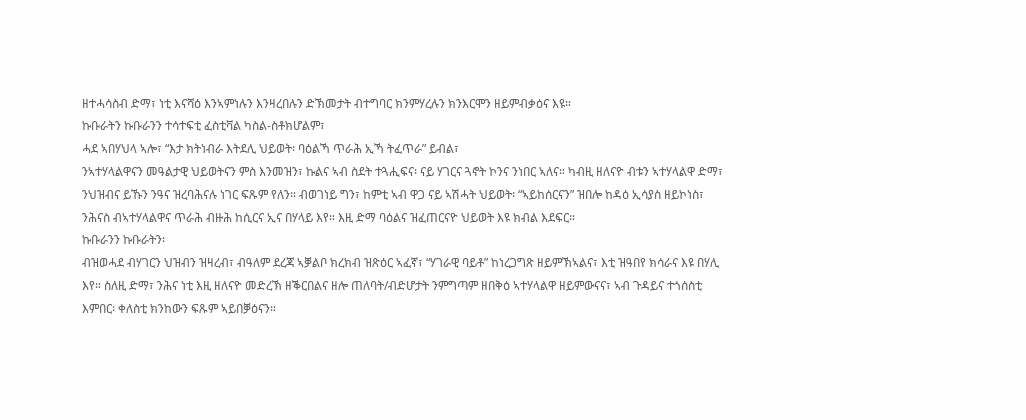ዘተሓሳስብ ድማ፣ ነቲ እናሻዕ እንኣምነሉን እንዛረበሉን ድኽመታት ብተግባር ክንምሃረሉን ክንእርሞን ዘይምብቃዕና እዩ።
ኩቡራትን ኩቡራንን ተሳተፍቲ ፈስቲቫል ካስል-ስቶክሆልም፣
ሓደ ኣበሃህላ ኣሎ፣ “እታ ክትነብራ እትደሊ ህይወት፡ ባዕልኻ ጥራሕ ኢኻ ትፈጥራ” ይብል፣
ንኣተሃላልዋናን መዓልታዊ ህይወትናን ምስ እንመዝን፣ ኩልና ኣብ ስደት ተጓሒፍና፡ ናይ ሃገርና ጓኖት ኮንና ንነበር ኣለና። ካብዚ ዘለናዮ ብቱን ኣተሃላልዋ ድማ፣ ንህዝብና ይኹን ንዓና ዝረባሕናሉ ነገር ፍጹም የለን። ብወገነይ ግን፣ ከምቲ ኣብ ዋጋ ናይ ኣሽሓት ህይወት፡ “ኣይከሰርናን” ዝበሎ ከዳዕ ኢሳያስ ዘይኮነስ፣ ንሕናስ ብኣተሃላልዋና ጥራሕ ብዙሕ ከሲርና ኢና በሃላይ እየ። እዚ ድማ ባዕልና ዝፈጠርናዮ ህይወት እዩ ክብል እደፍር።
ኩቡራንን ኩቡራትን፡
ብዝወሓደ ብሃገርን ህዝብን ዝዛረብ፣ ብዓለም ደረጃ ኣቓልቦ ክረክብ ዝጽዕር ኣፈኛ፣ “ሃገራዊ ባይቶ” ከነረጋግጽ ዘይምኽኣልና፣ እቲ ዝዓበየ ክሳራና እዩ በሃሊ እየ። ስለዚ ድማ፣ ንሕና ነቲ እዚ ዘለናዮ መድረኽ ዘቕርበልና ዘሎ ጠለባት/ብድሆታት ንምግጣም ዘበቅዕ ኣተሃላልዋ ዘይምውናና፣ ኣብ ጉዳይና ተጎሰስቲ እምበር፡ ቀለስቲ ክንከውን ፍጹም ኣይበቓዕናን።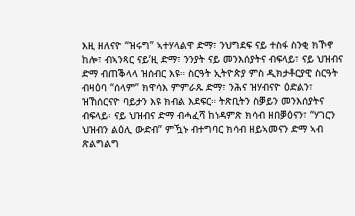እዚ ዘለናዮ “ዝሩግ” ኣተሃላልዋ ድማ፣ ንህግደፍ ናይ ተስፋ ስንቂ ክኾኖ ከሎ፣ ብኣንጻር ናይ’ዚ ድማ፣ ንንያት ናይ መንእሰያትና ብፍላይ፣ ናይ ህዝብና ድማ ብጠቕላላ ዝሰብር እዩ። ስርዓት ኢትዮጵያ ምስ ዲክታቶርያዊ ስርዓት ብዛዕባ “ሰላም” ክዋሳእ ምምራጹ ድማ፣ ንሕና ዝሃብናዮ ዕድልን፣ ዝኸሰርናዮ ባይታን እዩ ክብል እደፍር። ትጽቢትን ስቓይን መንእሰያትና ብፍላይ፡ ናይ ህዝብና ድማ ብሓፈሻ ከነዳምጽ ክሳብ ዘበቓዕናን፣ “ሃገርን ህዝብን ልዕሊ ውድብ” ምዃኑ ብተግባር ክሳብ ዘይኣመናን ድማ ኣብ ጽልግልግ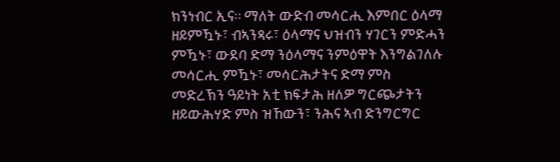ክንነብር ኢና። ማለት ውድብ መሳርሒ እምበር ዕላማ ዘይምዃኑ፣ ብኣንጻሩ፣ ዕላማና ህዝብን ሃገርን ምድሓን ምዃኑ፣ ውደባ ድማ ንዕላማና ንምዕዋት እንግልገለሉ መሳርሒ ምዃኑ፣ መሳርሕታትና ድማ ምስ መድረኽን ዓይነት አቲ ክፍታሕ ዘለዎ ግርጭታትን ዘይውሕሃድ ምስ ዝኸውን፣ ንሕና ኣብ ድንግርግር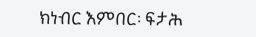ክነብር እምበር፡ ፍታሕ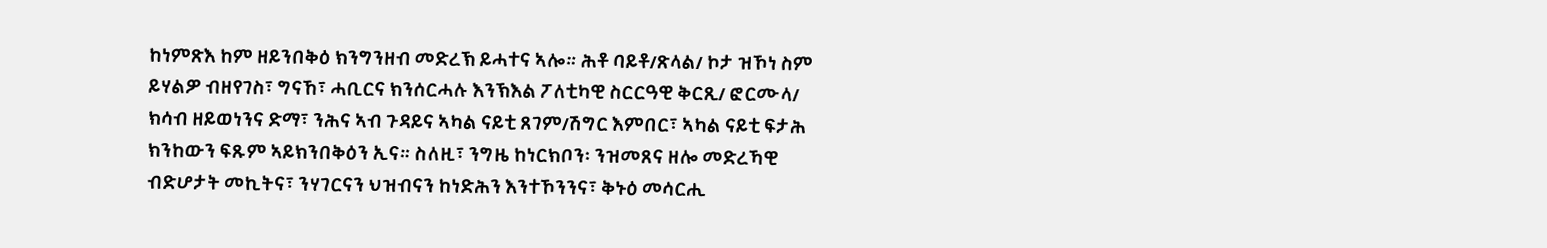ከነምጽእ ከም ዘይንበቅዕ ክንግንዘብ መድረኽ ይሓተና ኣሎ። ሕቶ ባይቶ/ጽላል/ ኮታ ዝኾነ ስም ይሃልዎ ብዘየገስ፣ ግናኸ፣ ሓቢርና ክንሰርሓሉ እንኽእል ፖለቲካዊ ስርርዓዊ ቅርጺ/ ፎርሙላ/ ክሳብ ዘይወነንና ድማ፣ ንሕና ኣብ ጉዳይና ኣካል ናይቲ ጸገም/ሽግር እምበር፣ ኣካል ናይቲ ፍታሕ ክንከውን ፍጹም ኣይክንበቅዕን ኢና። ስለዚ፣ ንግዜ ከነርክቦን፡ ንዝመጸና ዘሎ መድረኻዊ ብድሆታት መኪትና፣ ንሃገርናን ህዝብናን ከነድሕን እንተኾንንና፣ ቅኑዕ መሳርሒ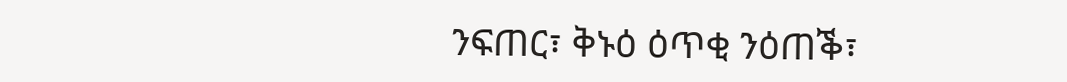ንፍጠር፣ ቅኑዕ ዕጥቂ ንዕጠቕ፣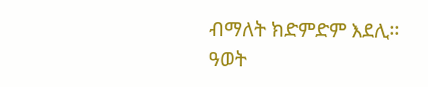ብማለት ክድምድም እደሊ፡፡
ዓወት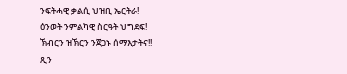ንፍትሓዊ ቃልሲ ህዝቢ ኤርትራ!
ዕንወት ንምልካዊ ስርዓት ህግደፍ!
ኽብርን ዝኽርን ንጀጋኑ ሰማእታትና!!
ጺን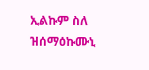ኢልኩም ስለ ዝሰማዕኩሙኒ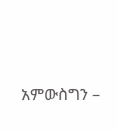አምውስግን –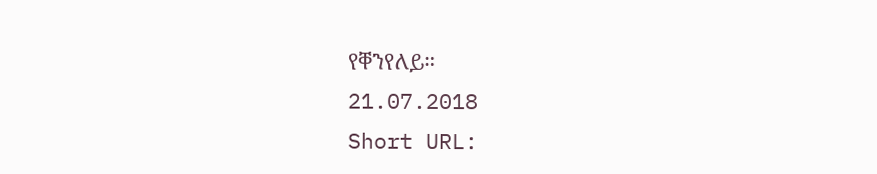የቐንየለይ።
21.07.2018
Short URL: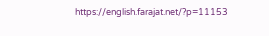https://english.farajat.net/?p=11153